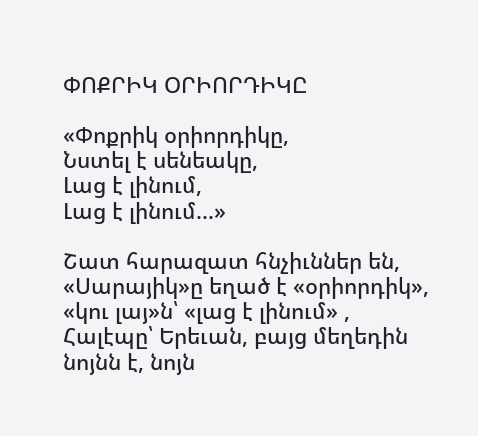ՓՈՔՐԻԿ ՕՐԻՈՐԴԻԿԸ

«Փոքրիկ օրիորդիկը,
Նստել է սենեակը,
Լաց է լինում,
Լաց է լինում...»

Շատ հարազատ հնչիւններ են, «Սարայիկ»ը եղած է «օրիորդիկ», «կու լայ»ն՝ «լաց է լինում» , Հալէպը՝ Երեւան, բայց մեղեդին նոյնն է, նոյն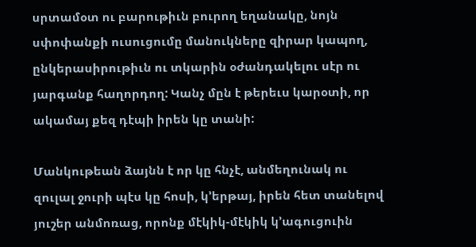սրտամօտ ու բարութիւն բուրող եղանակը, նոյն սփոփանքի ուսուցումը մանուկները զիրար կապող, ընկերասիրութիւն ու տկարին օժանդակելու սէր ու յարգանք հաղորդող: Կանչ մըն է թերեւս կարօտի, որ ակամայ քեզ դէպի իրեն կը տանի:

Մանկութեան ձայնն է որ կը հնչէ, անմեղունակ ու զուլալ ջուրի պէս կը հոսի, կ՚երթայ, իրեն հետ տանելով յուշեր անմոռաց, որոնք մէկիկ-մէկիկ կ՚ագուցուին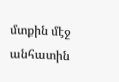մտքին մէջ անհատին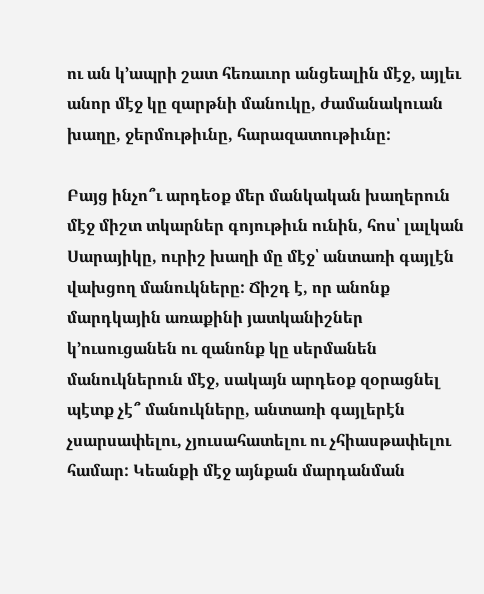ու ան կ՚ապրի շատ հեռաւոր անցեալին մէջ, այլեւ անոր մէջ կը զարթնի մանուկը, ժամանակուան խաղը, ջերմութիւնը, հարազատութիւնը:

Բայց ինչո՞ւ արդեօք մեր մանկական խաղերուն մէջ միշտ տկարներ գոյութիւն ունին, հոս՝ լալկան Սարայիկը, ուրիշ խաղի մը մէջ՝ անտառի գայլէն վախցող մանուկները: Ճիշդ է, որ անոնք մարդկային առաքինի յատկանիշներ կ՚ուսուցանեն ու զանոնք կը սերմանեն մանուկներուն մէջ, սակայն արդեօք զօրացնել պէտք չէ՞ մանուկները, անտառի գայլերէն չսարսափելու, չյուսահատելու ու չհիասթափելու համար: Կեանքի մէջ այնքան մարդանման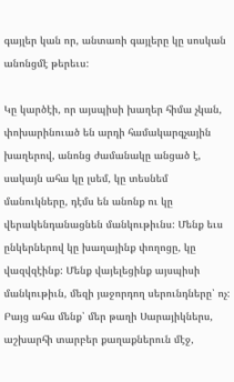գայլեր կան որ, անտառի գայլերը կը սոսկան անոնցմէ թերեւս:

Կը կարծէի, որ այսպիսի խաղեր հիմա չկան, փոխարինուած են արդի համակարգչային խաղերով, անոնց ժամանակը անցած է, սակայն ահա կը լսեմ, կը տեսնեմ մանուկները, դէմս են անոնք ու կը վերակենդանացնեն մանկութիւնս: Մենք եւս ընկերներով կը խաղայինք փողոցը, կը վազվզէինք: Մենք վայելեցինք այսպիսի մանկութիւն, մեզի յաջորդող սերունդները՝ ոչ: Բայց ահա մենք՝ մեր թաղի Սարայիկներս, աշխարհի տարբեր քաղաքներուն մէջ,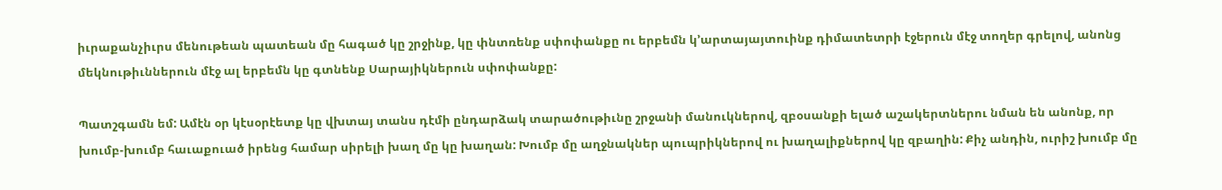իւրաքանչիւրս մենութեան պատեան մը հագած կը շրջինք, կը փնտռենք սփոփանքը ու երբեմն կ՚արտայայտուինք դիմատետրի էջերուն մէջ տողեր գրելով, անոնց մեկնութիւններուն մէջ ալ երբեմն կը գտնենք Սարայիկներուն սփոփանքը:

Պատշգամն եմ: Ամէն օր կէսօրէետք կը վխտայ տանս դէմի ընդարձակ տարածութիւնը շրջանի մանուկներով, զբօսանքի ելած աշակերտներու նման են անոնք, որ խումբ-խումբ հաւաքուած իրենց համար սիրելի խաղ մը կը խաղան: Խումբ մը աղջնակներ պուպրիկներով ու խաղալիքներով կը զբաղին: Քիչ անդին, ուրիշ խումբ մը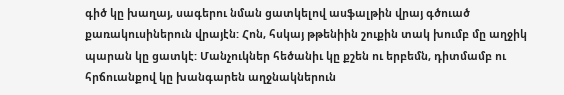գիծ կը խաղայ, սագերու նման ցատկելով ասֆալթին վրայ գծուած քառակուսիներուն վրայէն: Հոն, հսկայ թթենիին շուքին տակ խումբ մը աղջիկ պարան կը ցատկէ: Մանչուկներ հեծանիւ կը քշեն ու երբեմն, դիտմամբ ու հրճուանքով կը խանգարեն աղջնակներուն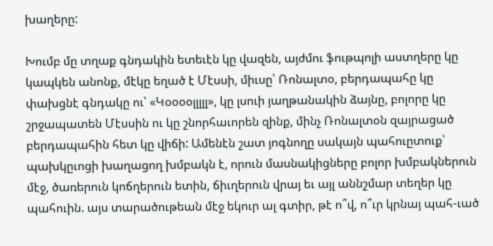խաղերը:

Խումբ մը տղաք գնդակին ետեւէն կը վազեն, այժմու ֆութպոլի աստղերը կը կապկեն անոնք, մէկը եղած է Մէսսի, միւսը՝ Ռոնալտօ, բերդապահը կը փախցնէ գնդակը ու՝ «Կօօօօլլլլլ», կը լսուի յաղթանակին ձայնը, բոլորը կը շրջապատեն Մէսսին ու կը շնորհաւորեն զինք, մինչ Ռոնալտօն զայրացած բերդապահին հետ կը վիճի: Ամենէն շատ յոգնողը սակայն պահուըտուք՝ պախկըւոցի խաղացող խմբակն է, որուն մասնակիցները բոլոր խմբակներուն մէջ, ծառերուն կոճղերուն ետին, ճիւղերուն վրայ եւ այլ աննշմար տեղեր կը պահուին. այս տարածութեան մէջ եկուր ալ գտիր, թէ ո՞վ, ո՞ւր կրնայ պահ-ւած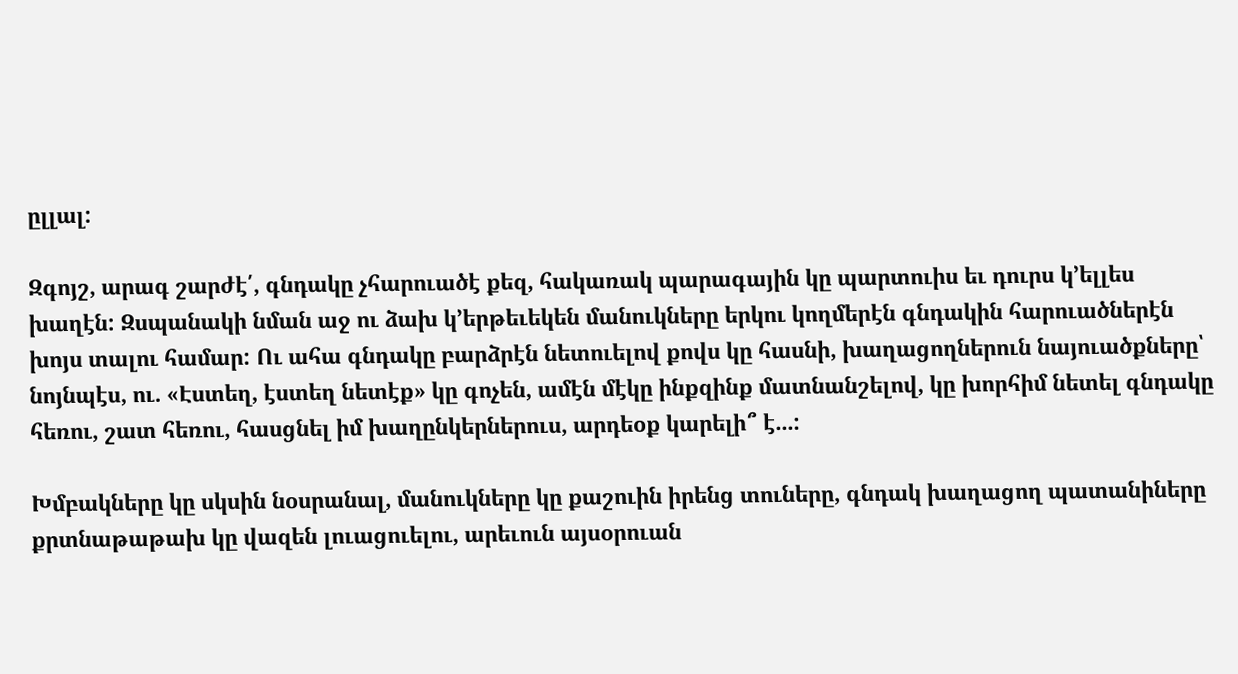ըլլալ:

Զգոյշ, արագ շարժէ՛, գնդակը չհարուածէ քեզ, հակառակ պարագային կը պարտուիս եւ դուրս կ՚ելլես խաղէն: Զսպանակի նման աջ ու ձախ կ՚երթեւեկեն մանուկները երկու կողմերէն գնդակին հարուածներէն խոյս տալու համար: Ու ահա գնդակը բարձրէն նետուելով քովս կը հասնի, խաղացողներուն նայուածքները՝ նոյնպէս, ու. «Էստեղ, էստեղ նետէք» կը գոչեն, ամէն մէկը ինքզինք մատնանշելով, կը խորհիմ նետել գնդակը հեռու, շատ հեռու, հասցնել իմ խաղընկերներուս, արդեօք կարելի՞ է...:

Խմբակները կը սկսին նօսրանալ, մանուկները կը քաշուին իրենց տուները, գնդակ խաղացող պատանիները քրտնաթաթախ կը վազեն լուացուելու, արեւուն այսօրուան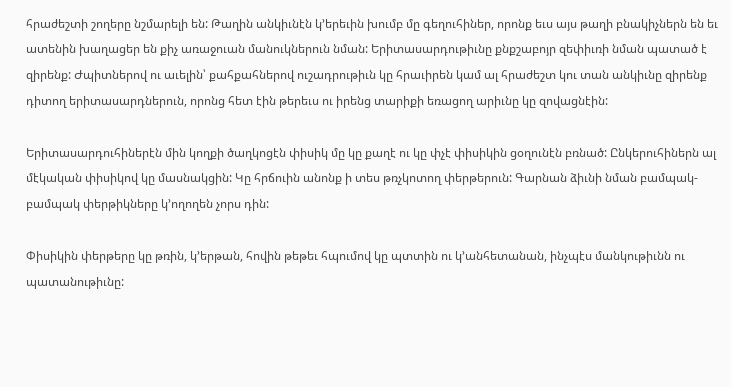հրաժեշտի շողերը նշմարելի են: Թաղին անկիւնէն կ՚երեւին խումբ մը գեղուհիներ, որոնք եւս այս թաղի բնակիչներն են եւ ատենին խաղացեր են քիչ առաջուան մանուկներուն նման: Երիտասարդութիւնը քնքշաբոյր զեփիւռի նման պատած է զիրենք: Ժպիտներով ու աւելին՝ քահքահներով ուշադրութիւն կը հրաւիրեն կամ ալ հրաժեշտ կու տան անկիւնը զիրենք դիտող երիտասարդներուն, որոնց հետ էին թերեւս ու իրենց տարիքի եռացող արիւնը կը զովացնէին:

Երիտասարդուհիներէն մին կողքի ծաղկոցէն փիսիկ մը կը քաղէ ու կը փչէ փիսիկին ցօղունէն բռնած: Ընկերուհիներն ալ մէկական փիսիկով կը մասնակցին: Կը հրճուին անոնք ի տես թռչկոտող փերթերուն: Գարնան ձիւնի նման բամպակ-բամպակ փերթիկները կ՚ողողեն չորս դին:

Փիսիկին փերթերը կը թռին, կ՚երթան, հովին թեթեւ հպումով կը պտտին ու կ՚անհետանան, ինչպէս մանկութիւնն ու պատանութիւնը: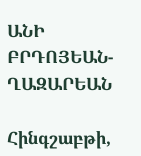ԱՆԻ ԲՐԴՈՅԵԱՆ-ՂԱԶԱՐԵԱՆ

Հինգշաբթի,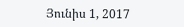Յունիս 1, 2017